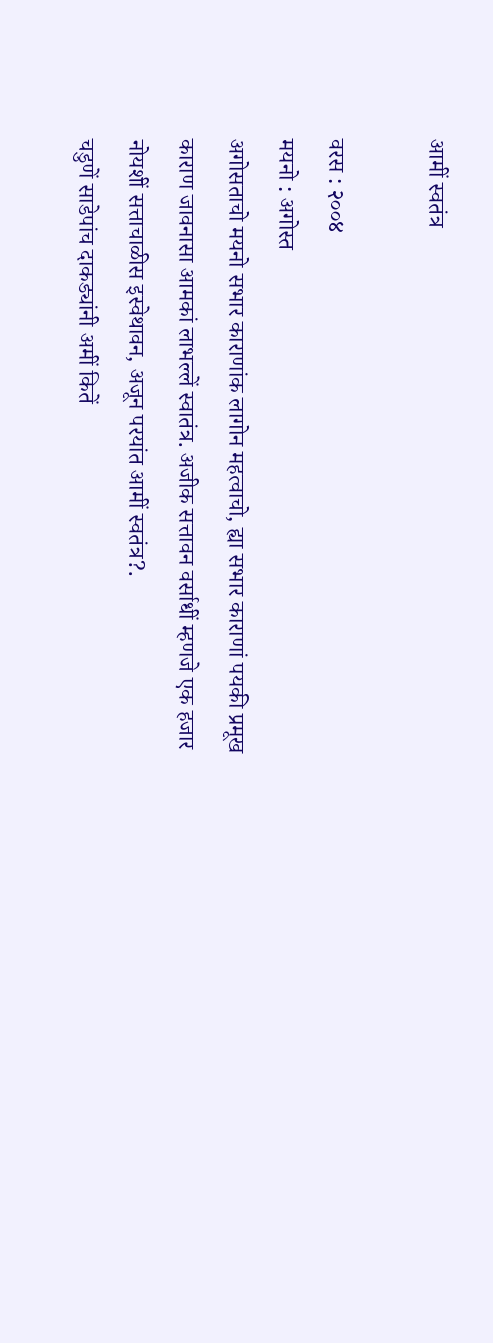आमीं स्वतंत्र

वरस : २००४
मयनो : अगोस्त
अगोसताचो मयनो सभार काराणांक लागोन महत्वाचो, ह्या सभार काराणां पयकी प्रमूख काराण जावनासा आमकां लाभल्लें स्वातंत्र. अजीक सत्तावन वर्साधीं म्हणजे एक हजार नोयशीं सत्ताचाळीस इस्वेथावन, अजून परयांत आमीं स्वतंत्र?.
चडुणें साडेपांच दाकड्यांनी अमीं कितें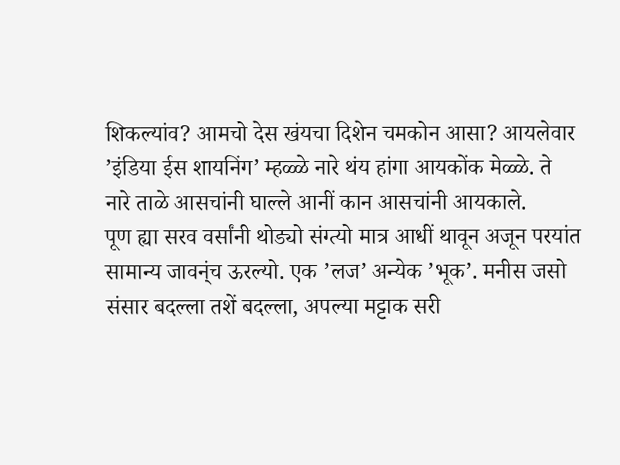शिकल्यांव? आमचो देस खंयचा दिशेन चमकोन आसा? आयलेवार ’इंडिया ईस शायनिंग’ म्हळ्ळे नारे थंय हांगा आयकोंक मेळ्ळे. ते नारे ताळे आसचांनी घाल्ले आनीं कान आसचांनी आयकाले.
पूण ह्या सरव वर्सांनी थोड्यो संग्त्यो मात्र आधीं थावून अजून परयांत सामान्य जावन्ंच ऊरल्यो. एक ’लज’ अन्येक ’भूक’. मनीस जसो संसार बदल्ला तशें बदल्ला, अपल्या मट्टाक सरी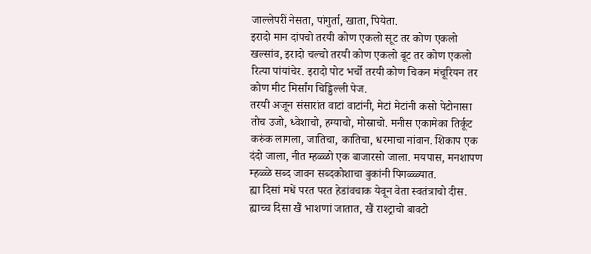जाल्लेपरीं नेसता, पांगुर्ता, खाता, पियेता.
इरादो मान दांपचो तरयी कोण एकलो सूट तर कोण एकलो खल्सांव, इरादो चल्चो तरयी कोण एकलो बूट तर कोण एकलो रित्या पांयांचेर. इरादो पोट भर्चो तरयी कोण चिकन मंचूरियन तर कोण मीट मिर्सांग चिड्डिल्ली पेज.
तरयी अजून संसारांत वाटां वाटांनी, मेटां मेटांनी कसो पेटोनासा तोच उजो, ध्वेशाचो, हग्याचो, मोस्राचो. मनीस एकामेका तिर्कूट करुंक लागला, जातिचा, कातिचा, धरमाचा नांवान. शिकाप एक दंदो जाला, नीत म्हळ्ळो एक बाजारसो जाला. मयपास, मनशापण म्हळ्ळे सब्द जावन सब्दकोशाचा बुकांनी पिगळ्ळ्यात.
ह्या दिसां मधें परत परत हेडांवचाक येवून वेता स्वतंत्राचो दीस. ह्याच्च दिसा खैं भाशणां जातात, खैं राश्ट्राचो बावटो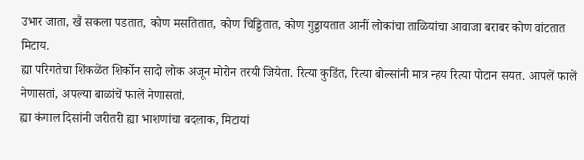उभार जाता, खैं सकला पडतात, कोण मसतितात, कोण चिड्डितात, कोण गुड्डायतात आनीं लोकांचा ताळियांचा आवाजा बराबर कोण वांटतात मिटाय.
ह्या परिगतेचा शिंकळेंत शिर्कोन सादो लोक अजून मोरोन तरयी जियेता. रित्या कुडिंत, रित्या बोल्सांनी मात्र न्हय रित्या पोटान सयत. आपलें फालें नेणासतां, अपल्या बाळांचें फालें नेणासतां.
ह्या कंगाल दिसांनी जरीतरी ह्या भाशणांचा बदलाक, मिटायां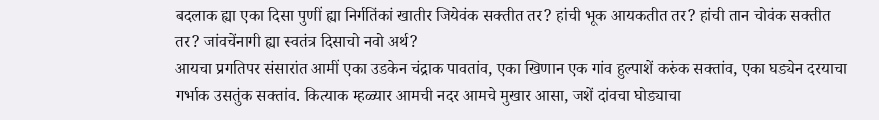बदलाक ह्या एका दिसा पुणीं ह्या निर्गतिंकां खातीर जियेवंक सक्तीत तर? हांची भूक आयकतीत तर? हांची तान चोवंक सक्तीत तर? जांवचेंनागी ह्या स्वतंत्र दिसाचो नवो अर्थ?
आयचा प्रगतिपर संसारांत आमीं एका उडकेन चंद्राक पावतांव, एका खिणान एक गांव हुल्पाशें करुंक सक्तांव, एका घड्येन दरयाचा गर्भाक उसतुंक सक्तांव. कित्याक म्हळ्यार आमची नदर आमचे मुखार आसा, जशें दांवचा घोड्याचा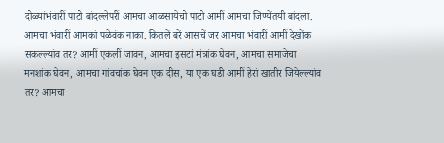दोळ्यांभंवारीं पाटो बांदल्लेपरीं आमचा आळसायेचो पाटो आमीं आमचा जिण्येंतयी बांदला.
आमचा भंवारीं आमकां पळेवंक नाका. कितलें बरें आसचें जर आमचा भंवारीं आमीं देखोंक सकल्ल्यांव तर? आमीं एकलीं जावन, आमचा इसटां मंत्रांक घेवन, आमचा समाजेचा मनशांक घेवन, आमचा गांवचांक घेवन एक दीस, या एक घडी आमीं हेरां खातीर जियेल्ल्यांव तर? आमचा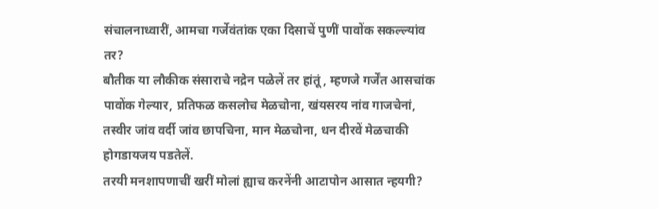संचालनाध्वारीं, आमचा गर्जेवंतांक एका दिसाचें पुणीं पावोंक सकल्ल्यांव तर?
बौतीक या लौकीक संसाराचे नद्रेन पळेलें तर हांतूं, म्हणजे गर्जेंत आसचांक पावोंक गेल्यार, प्रतिफळ कसलोच मेळचोना, खंयसरय नांव गाजचेनां, तस्वीर जांव वर्दी जांव छापचिना, मान मेळचोना, धन दीरवें मेळचाकी होगडायजय पडतेलें.
तरयी मनशापणाचीं खरीं मोलां ह्याच करनेंनी आटापोन आसात न्हयगी?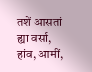तशें आसतां ह्या वर्सा, हांव, आमीं,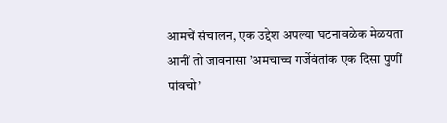आमचें संचालन, एक उद्देश अपल्या घटनावळेक मेळयता आनीं तो जावनासा ’अमचाच्च गर्जेवंतांक एक दिसा पुणीं पांवचो’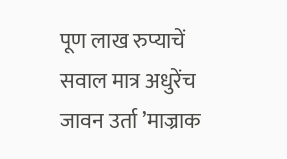पूण लाख रुप्याचें सवाल मात्र अधुरेंच जावन उर्ता ’माज्राक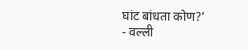घांट बांधता कोण?’
- वल्ली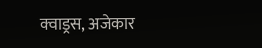क्वाड्रस, अजेकार